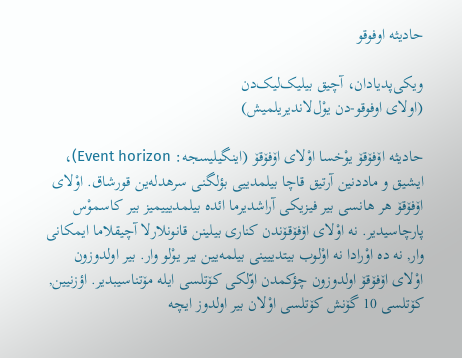حادیثه اوفوقو

ویکی‌پدیادان، آچیق بیلیک‌لیک‌دن
(اولای اوفوقو-دن يوْل‌لاندیریلمیش)

حادیثه اۆفۆقۆ یوْخسا اوْلای اۆفۆقۆ (اینگیلیسجه: Event horizon)، ایشیق و ماددنین آرتیق قاچا بیلمدییی بؤلگنی سرهدله‌ین قورشاق. اوْلای اۆفۆقۆ هر هانسی بیر فیزیکی آراشدیرما ائده بیلمدیییمیز بیر کاسموْس پارچاسیدیر. نه اوْلای اۆفۆقۆندن کناری بیلینن قانونلارلا آچیقلاما ایمکانی وار, نه ده اوْرادا نه اوْلوب بیتدییینی بیلمه‌یین بیر یوْلو وار. بیر اولدوزون اوْلای اۆفۆقۆ اولدوزون چؤکمدن اوّلکی کۆتلسی ایله مۆتناسیبدیر. اؤزنیین, کۆتلسی 10 گۆنش کۆتلسی اوْلان بیر اولدوز ایچه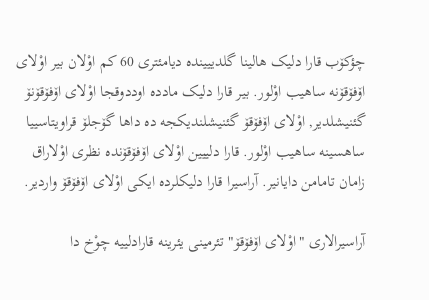چؤکۆب قارا دلیک هالینا گلدییینده دیامئتری 60 کم اوْلان بیر اوْلای اۆفۆقۆنه ساهیب اوْلور. بیر قارا دلیک مادده اوددوقجا اوْلای اۆفۆقۆنۆ گئنیشلدیر, اوْلای اۆفۆقۆ گئنیشلندیکجه ده داها گۆجلۆ قراویتاسییا ساهسینه ساهیب اوْلور. قارا دلییین اوْلای اۆفۆقۆنده نظری اوْلاراق زامان تامامن دایانیر. آراسیرا قارا دلیکلرده ایکی اوْلای اۆفۆقۆ واردیر.

آراسیرالاری "اوْلای اۆفۆقۆ" تئرمینی یئرینه قارادلییه چوْخ دا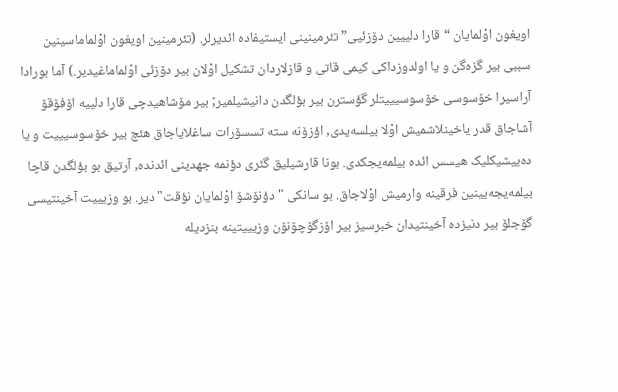اویغون اوْلمایان “قارا دلییین دۆزئیی” تئرمینینی ایستیفاده ائدیرلر. (تئرمینین اویغون اوْلماماسینین سببی بیر گزه‌گن و یا اولدوزداکی کیمی قاتی و قازلاردان تشکیل اوْلان بیر دۆزئی اوْلماماغیدیر.) آما بورادا آراسیرا خۆسوسی خۆسوسیییتلر گؤسترن بیر بؤلگدن دانیشیلمیر; بیر مۆشاهیدچی قارا دلییه اۆفۆقۆ آشاجاق قدر یاخینلاشمیش اوْلا بیلسه‌یدی, اؤزۆنه سته تسسۆرات ساغلایاجاق هئچ بیر خۆسوسیییت و یا ده‌ییشیکلیک هیسس ائده بیلمه‌یجکدی. بونا قارشیلیق گئری دؤنمه جهدینی ائدنده, آرتیق بو بؤلگدن قاچا بیلمه‌یجه‌یینین فرقینه وارمیش اوْلاجاق. بو سانکی "دؤنۆشۆ اوْلمایان نؤقت"دیر. بو وزیییت آخینتیسی گۆجلۆ بیر دنیزده آخینتیدان خبرسیز بیر اۆزگۆچۆنۆن وزیییتینه بنزدیله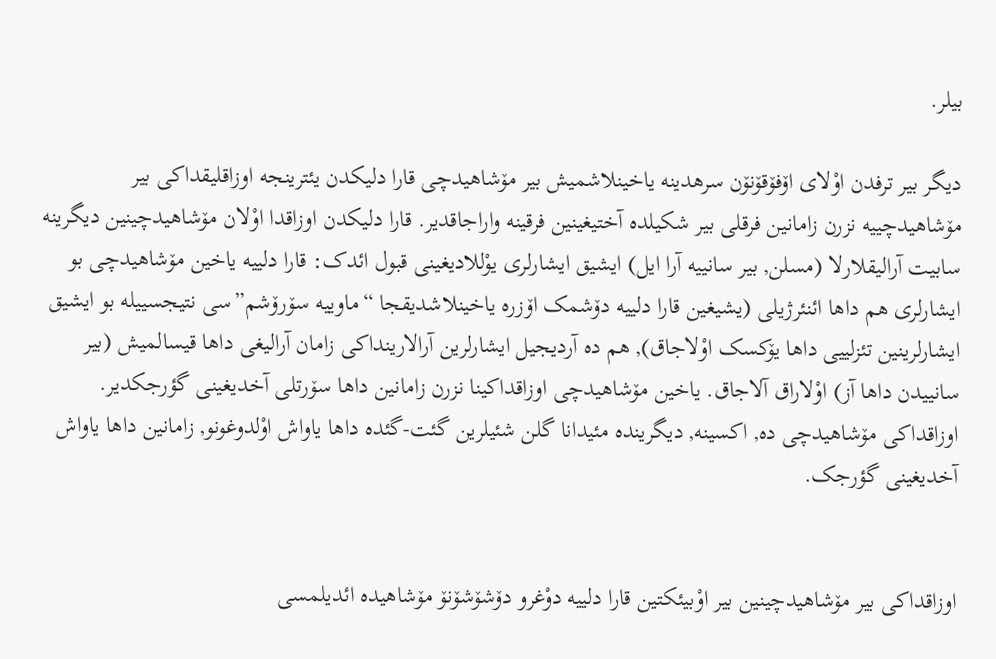بیلر.

دیگر بیر ترفدن اوْلای اۆفۆقۆنۆن سرهدینه یاخینلاشمیش بیر مۆشاهیدچی قارا دلیکدن یئترینجه اوزاقلیقداکی بیر مۆشاهیدچییه نزرن زامانین فرقلی بیر شکیلده آختیغینین فرقینه واراجاقدیر. قارا دلیکدن اوزاقدا اوْلان مۆشاهیدچینین دیگرینه سابیت آرالیقلارلا (مسلن, بیر سانییه آرا ایل) ایشیق ایشارلری یوْللادیغینی قبول ائدک: قارا دلییه یاخین مۆشاهیدچی بو ایشارلری هم داها ائنئرژیلی (یشیغین قارا دلییه دۆشمک اۆزره یاخینلاشدیقجا “ماوییه سۆرۆشم”سی نتیجسییله بو ایشیق ایشارلرینین تئزلییی داها یۆکسک اوْلاجاق), هم ده آردیجیل ایشارلرین آرالارینداکی زامان آرالیغی داها قیسالمیش (بیر سانییدن داها آز) اوْلاراق آلاجاق. یاخین مۆشاهیدچی اوزاقداکینا نزرن زامانین داها سۆرتلی آخدیغینی گؤرجکدیر. اوزاقداکی مۆشاهیدچی ده, اکسینه, دیگرینده مئیدانا گلن شئیلرین گئت-گئده داها یاواش اوْلدوغونو, زامانین داها یاواش آخدیغینی گؤرجک.


اوزاقداکی بیر مۆشاهیدچینین بیر اوْبیئکتین قارا دلییه دوْغرو دۆشۆشۆنۆ مۆشاهیده ائدیلمسی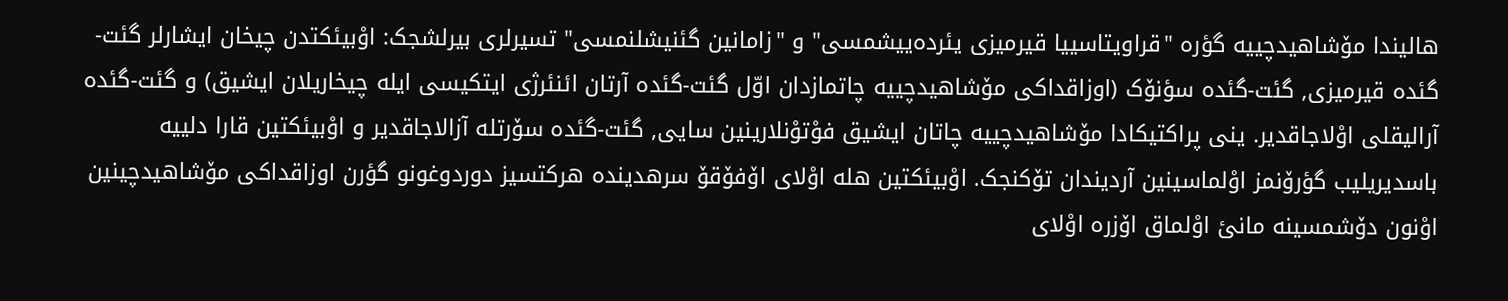هالیندا مۆشاهیدچییه گؤره "قراویتاسییا قیرمیزی یئرده‌ییشمسی" و "زامانین گئنیشلنمسی" تسیرلری بیرلشجک: اوْبیئکتدن چیخان ایشارلر گئت-گئده قیرمیزی, گئت-گئده سؤنۆک (اوزاقداکی مۆشاهیدچییه چاتمازدان اوّل گئت-گئده آرتان ائنئرژی ایتکیسی ایله چیخاریلان ایشیق) و گئت-گئده آرالیقلی اوْلاجاقدیر. ینی پراکتیکادا مۆشاهیدچییه چاتان ایشیق فوْتوْنلارینین سایی, گئت-گئده سۆرتله آزالاجاقدیر و اوْبیئکتین قارا دلییه باسدیریلیب گؤرۆنمز اوْلماسینین آردیندان تۆکنجک. اوْبیئکتین هله اوْلای اۆفۆقۆ سرهدینده هرکتسیز دوردوغونو گؤرن اوزاقداکی مۆشاهیدچینین اوْنون دۆشمسینه مانئ اوْلماق اۆزره اوْلای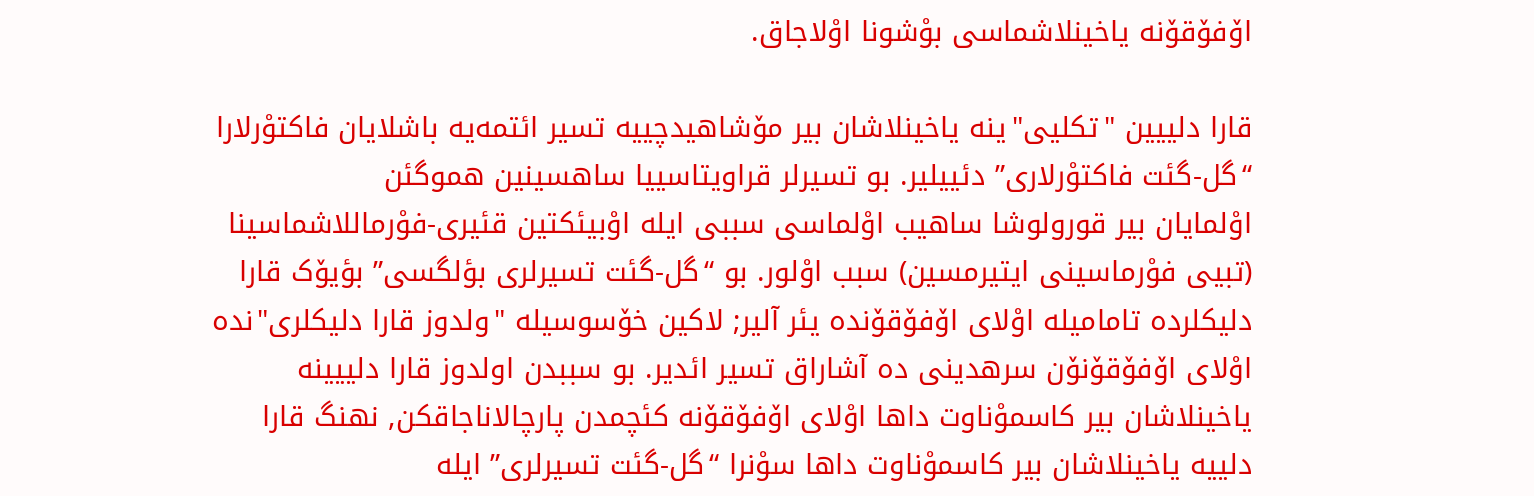اۆفۆقۆنه یاخینلاشماسی بوْشونا اوْلاجاق.

قارا دلییین "تکلیی"ینه یاخینلاشان بیر مۆشاهیدچییه تسیر ائتمه‌یه باشلایان فاکتوْرلارا “گل-گئت فاکتوْرلاری” دئییلیر. بو تسیرلر قراویتاسییا ساهسینین هموگئن
اوْلمایان بیر قورولوشا ساهیب اوْلماسی سببی ایله اوْبیئکتین قئیری-فوْرماللاشماسینا (تبیی فوْرماسینی ایتیرمسین) سبب اوْلور. بو “گل-گئت تسیرلری بؤلگسی” بؤیۆک قارا دلیکلرده تامامیله اوْلای اۆفۆقۆنده یئر آلیر; لاکین خۆسوسیله "ولدوز قارا دلیکلری"نده اوْلای اۆفۆقۆنۆن سرهدینی ده آشاراق تسیر ائدیر. بو سببدن اولدوز قارا دلییینه یاخینلاشان بیر کاسموْناوت داها اوْلای اۆفۆقۆنه کئچمدن پارچالاناجاقکن, نهنگ قارا دلییه یاخینلاشان بیر کاسموْناوت داها سوْنرا “گل-گئت تسیرلری” ایله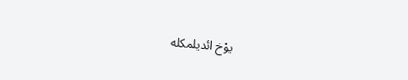یوْخ ائدیلمکله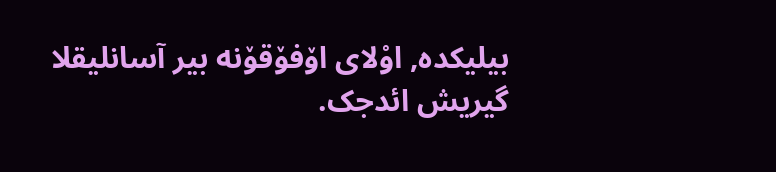بیلیکده, اوْلای اۆفۆقۆنه بیر آسانلیقلا گیریش ائدجک.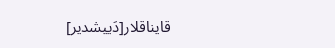قایناقلار[دَییشدیر]